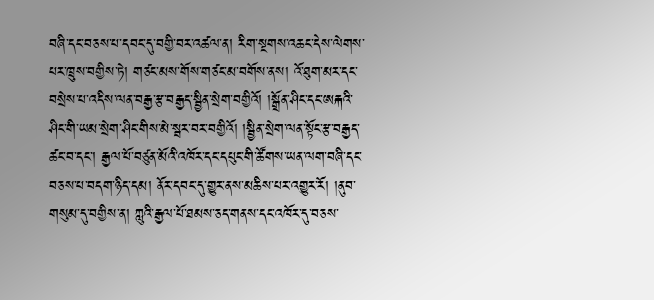བཞི་དང་བཅས་པ་དབང་དུ་བགྱི་བར་འཚལ་ན། རིག་སྔགས་འཆང་དེས་ལེགས་པར་ཁྲུས་བགྱིས་ཏེ། གཙང་མས་གོས་གཙང་མ་བགོས་ནས། འོ་ཐུག་མར་དང་བསྲེས་པ་འདིས་ལན་བརྒྱ་རྩ་བརྒྱད་སྦྱིན་སྲེག་བགྱིའོ། །སྒྲོན་ཤིང་དང་ཨརྐའི་ཤིང་གི་ཡམ་སྲེག་ཤིང་གིས་མེ་སྦར་བར་བགྱིའོ། །སྦྱིན་སྲེག་ལན་སྟོང་རྩ་བརྒྱད་ཚང་བ་དང་། རྒྱལ་པོ་བཙུན་མོའི་འཁོར་དང་དཔུང་གི་ཚོགས་ཡན་ལག་བཞི་དང་བཅས་པ་བདག་ཉིད་དམ། ནོར་དབང་དུ་གྱུར་ནས་མཆིས་པར་འགྱུར་རོ། །ནུབ་གསུམ་དུ་བགྱིས་ན། ཀླུའི་རྒྱལ་པོ་ཐམས་ཅད་གནས་དང་འཁོར་དུ་བཅས་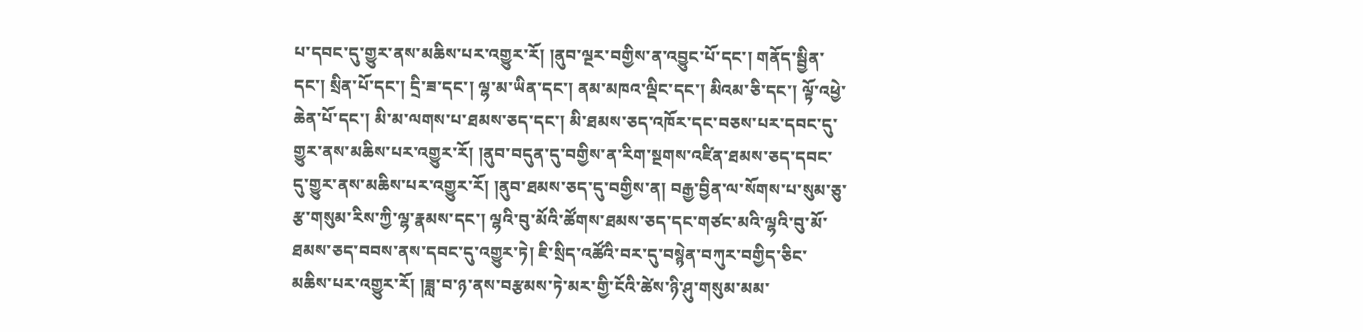པ་དབང་དུ་གྱུར་ནས་མཆིས་པར་འགྱུར་རོ། །ནུབ་ལྔར་བགྱིས་ན་འབྱུང་པོ་དང་། གནོད་སྦྱིན་དང་། སྲིན་པོ་དང་། དྲི་ཟ་དང་། ལྷ་མ་ཡིན་དང་། ནམ་མཁའ་ལྡིང་དང་། མིའམ་ཅི་དང་། ལྟོ་འཕྱེ་ཆེན་པོ་དང་། མི་མ་ལགས་པ་ཐམས་ཅད་དང་། མི་ཐམས་ཅད་འཁོར་དང་བཅས་པར་དབང་དུ་གྱུར་ནས་མཆིས་པར་འགྱུར་རོ། །ནུབ་བདུན་དུ་བགྱིས་ན་རིག་སྔགས་འཛིན་ཐམས་ཅད་དབང་དུ་གྱུར་ནས་མཆིས་པར་འགྱུར་རོ། །ནུབ་ཐམས་ཅད་དུ་བགྱིས་ན། བརྒྱ་བྱིན་ལ་སོགས་པ་སུམ་ཅུ་རྩ་གསུམ་རིས་ཀྱི་ལྷ་རྣམས་དང་། ལྷའི་བུ་མོའི་ཚོགས་ཐམས་ཅད་དང་གཙང་མའི་ལྷའི་བུ་མོ་ཐམས་ཅད་བབས་ནས་དབང་དུ་འགྱུར་ཏེ། ཇི་སྲིད་འཚོའི་བར་དུ་བསྙེན་བཀུར་བགྱིད་ཅིང་མཆིས་པར་འགྱུར་རོ། །ཟླ་བ་ཉ་ནས་བརྩམས་ཏེ་མར་གྱི་ངོའི་ཚེས་ཉི་ཤུ་གསུམ་མམ་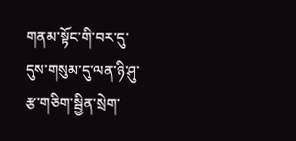གནམ་སྟོང་གི་བར་དུ་དུས་གསུམ་དུ་ལན་ཉི་ཤུ་རྩ་གཅིག་སྦྱིན་སྲེག་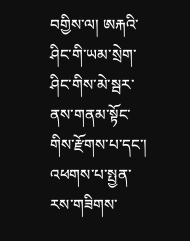བགྱིས་ལ། ཨརྐའི་ཤིང་གི་ཡམ་སྲེག་ཤིང་གིས་མེ་སྦར་ནས་གནམ་སྟོང་གིས་རྫོགས་པ་དང་། འཕགས་པ་སྤྱན་རས་གཟིགས་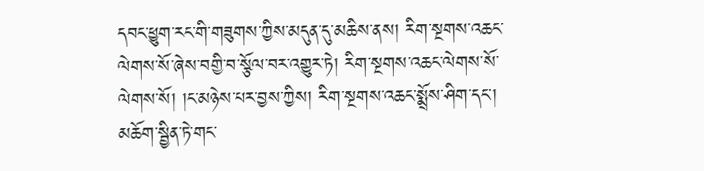དབང་ཕྱུག་རང་གི་གཟུགས་ཀྱིས་མདུན་དུ་མཆིས་ནས། རིག་སྔགས་འཆང་ལེགས་སོ་ཞེས་བགྱི་བ་སྩོལ་བར་འགྱུར་ཏེ། རིག་སྔགས་འཆང་ལེགས་སོ་ལེགས་སོ། །ང་མཉེས་པར་བྱས་ཀྱིས། རིག་སྔགས་འཆང་སྨྲོས་ཤིག་དང་། མཆོག་སྦྱིན་ཏེ་གང་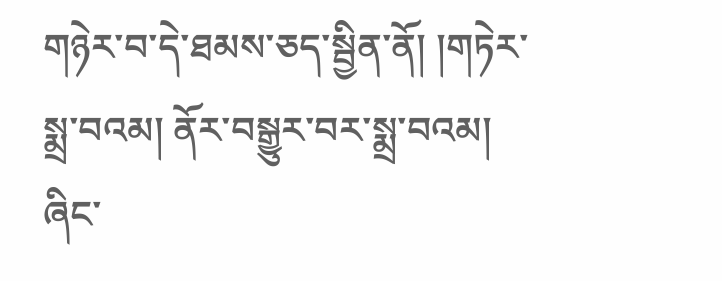གཉེར་བ་དེ་ཐམས་ཅད་སྦྱིན་ནོ། །གཏེར་སྨྲ་བའམ། ནོར་བསྒྱུར་བར་སྨྲ་བའམ། ཞིང་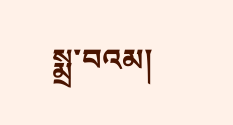སྨྲ་བའམ།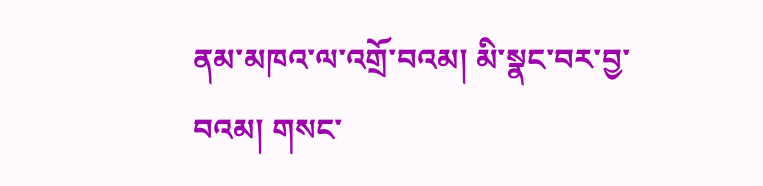ནམ་མཁའ་ལ་འགྲོ་བའམ། མི་སྣང་བར་བྱ་བའམ། གསང་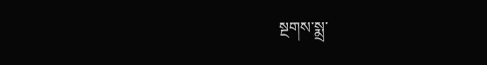སྔགས་སྨྲ་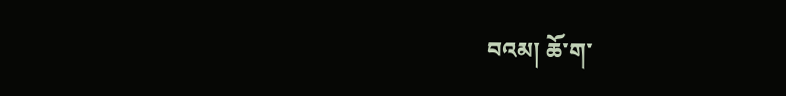བའམ། ཆོ་ག་